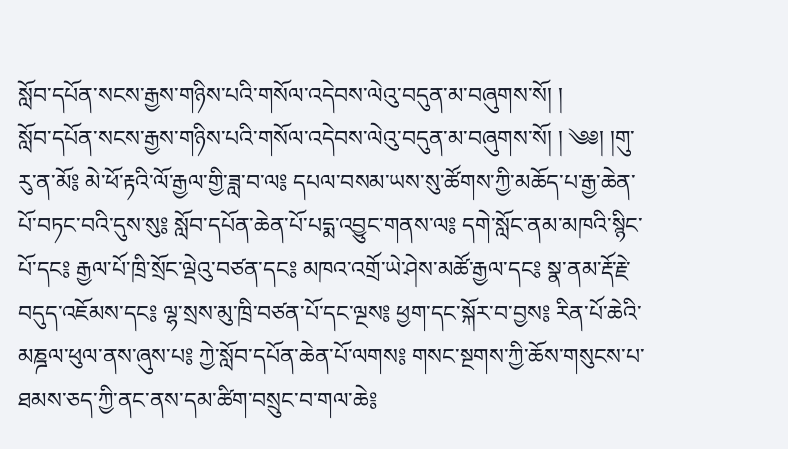སློབ་དཔོན་སངས་རྒྱས་གཉིས་པའི་གསོལ་འདེབས་ལེའུ་བདུན་མ་བཞུགས་སོ། །
སློབ་དཔོན་སངས་རྒྱས་གཉིས་པའི་གསོལ་འདེབས་ལེའུ་བདུན་མ་བཞུགས་སོ། ། ༄༅། །གུ་རུ་ན་མོ༔ མེ་ཕོ་རྟའི་ལོ་རྒྱལ་གྱི་ཟླ་བ་ལ༔ དཔལ་བསམ་ཡས་སུ་ཚོགས་ཀྱི་མཆོད་པ་རྒྱ་ཆེན་པོ་བཏང་བའི་དུས་སུ༔ སློབ་དཔོན་ཆེན་པོ་པདྨ་འབྱུང་གནས་ལ༔ དགེ་སློང་ནམ་མཁའི་སྙིང་པོ་དང༔ རྒྱལ་པོ་ཁྲི་སྲོང་ལྡེའུ་བཙན་དང༔ མཁའ་འགྲོ་ཡེ་ཤེས་མཚོ་རྒྱལ་དང༔ སྣ་ནམ་རྡོ་རྗེ་བདུད་འཇོམས་དང༔ ལྷ་སྲས་མུ་ཁྲི་བཙན་པོ་དང་ལྔས༔ ཕྱག་དང་སྐོར་བ་བྱས༔ རིན་པོ་ཆེའི་མཎྜལ་ཕུལ་ནས་ཞུས་པ༔ ཀྱེ་སློབ་དཔོན་ཆེན་པོ་ལགས༔ གསང་སྔགས་ཀྱི་ཆོས་གསུངས་པ་ཐམས་ཅད་ཀྱི་ནང་ནས་དམ་ཚིག་བསྲུང་བ་གལ་ཆེ༔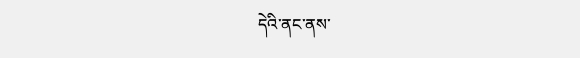དེའི་ནང་ནས་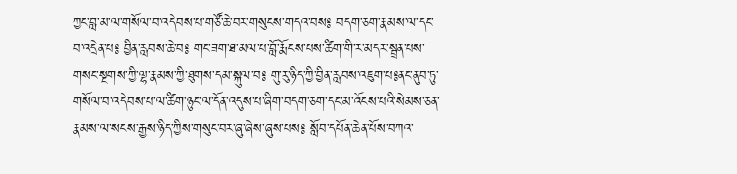ཀྱང་བླ་མ་ལ་གསོལ་བ་འདེབས་པ་གཙོ་ཆེ་བར་གསུངས་གདའ་བས༔ བདག་ཅག་རྣམས་ལ་དང་བ་འདྲེན་པ༔ བྱིན་རླབས་ཆེ་བ༔ གང་ཟག་ཐ་མལ་པ་བློ་རྨོངས་པས་ཚིག་གི་ར་མདར་སྦྲན་པས་གསང་སྔགས་ཀྱི་ལྷ་རྣམས་ཀྱི་ཐུགས་དམ་སྐུལ་བ༔ གུ་རུ་ཉིད་ཀྱི་བྱིན་རླབས་འཇུག་པ༔ནང་ནུབ་ཏུ་གསོལ་བ་འདེབས་པ་ལ་ཚིག་ཉུང་ལ་དོན་འདུས་པ་ཞིག་བདག་ཅག་དང་མ་འོངས་པའི་སེམས་ཅན་རྣམས་ལ་སངས་རྒྱས་ཉིད་ཀྱིས་གསུང་བར་ཞུ་ཞེས་ཞུས་པས༔ སློབ་དཔོན་ཆེན་པོས་བཀའ་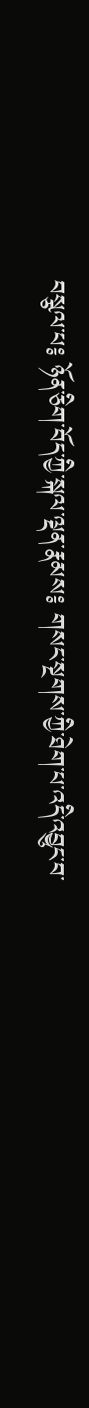བསྩལ་པ༔ ཉོན་ཅིག་བོད་ཀྱི་སྐལ་ལྡན་རྣམས༔ གསང་སྔགས་ཀྱི་ཐེག་པ་འདི་འབྱུང་བ་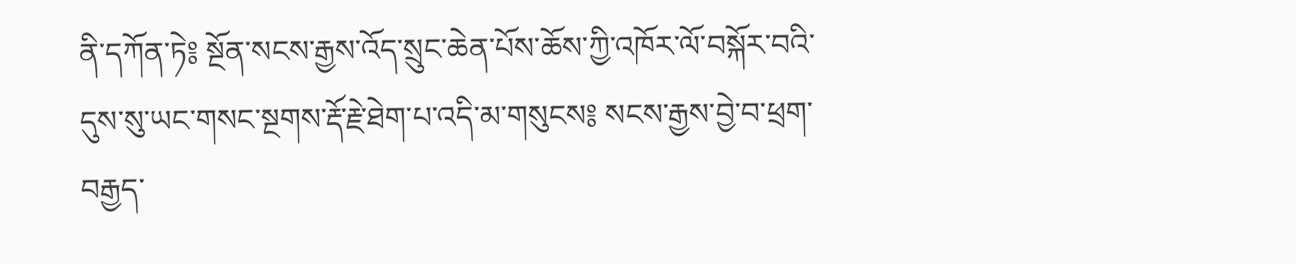ནི་དཀོན་ཏེ༔ སྔོན་སངས་རྒྱས་འོད་སྲུང་ཆེན་པོས་ཆོས་ཀྱི་འཁོར་ལོ་བསྐོར་བའི་དུས་སུ་ཡང་གསང་སྔགས་རྡོ་རྗེ་ཐེག་པ་འདི་མ་གསུངས༔ སངས་རྒྱས་བྱེ་བ་ཕྲག་བརྒྱད་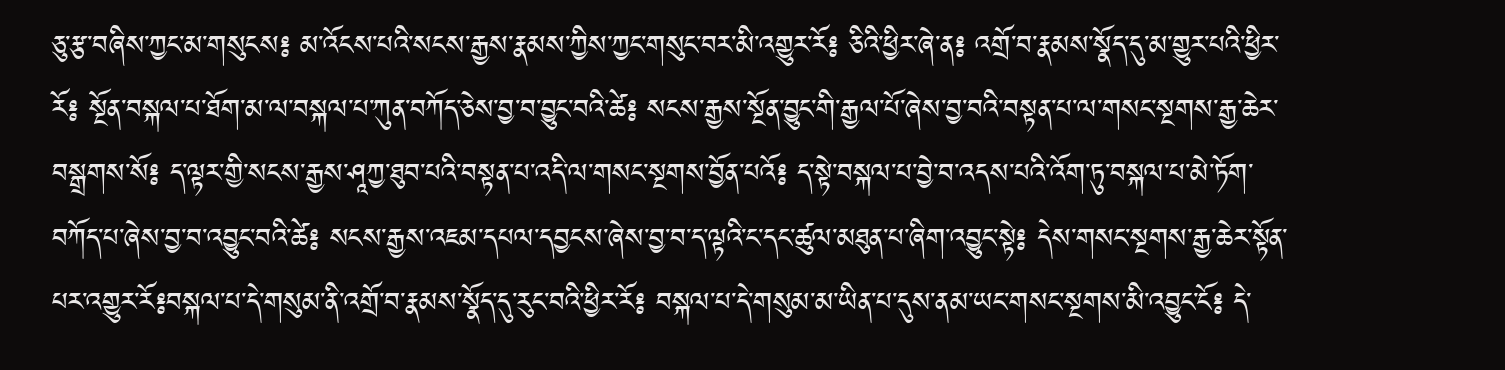ཅུ་རྩ་བཞིས་ཀྱང་མ་གསུངས༔ མ་འོངས་པའི་སངས་རྒྱས་རྣམས་ཀྱིས་ཀྱང་གསུང་བར་མི་འགྱུར་རོ༔ ཅིའི་ཕྱིར་ཞེ་ན༔ འགྲོ་བ་རྣམས་སྣོད་དུ་མ་གྱུར་པའི་ཕྱིར་རོ༔ སྔོན་བསྐལ་པ་ཐོག་མ་ལ་བསྐལ་པ་ཀུན་བཀོད་ཅེས་བྱ་བ་བྱུང་བའི་ཚེ༔ སངས་རྒྱས་སྔོན་བྱུང་གི་རྒྱལ་པོ་ཞེས་བྱ་བའི་བསྟན་པ་ལ་གསང་སྔགས་རྒྱ་ཆེར་བསྒྲགས་སོ༔ ད་ལྟར་གྱི་སངས་རྒྱས་ཤཱཀྱ་ཐུབ་པའི་བསྟན་པ་འདི་ལ་གསང་སྔགས་བྱོན་པའོ༔ ད་སྟེ་བསྐལ་པ་བྱེ་བ་འདས་པའི་འོག་ཏུ་བསྐལ་པ་མེ་ཏོག་བཀོད་པ་ཞེས་བྱ་བ་འབྱུང་བའི་ཚེ༔ སངས་རྒྱས་འཇམ་དཔལ་དབྱངས་ཞེས་བྱ་བ་ད་ལྟའི་ང་དང་ཚུལ་མཐུན་པ་ཞིག་འབྱུང་སྟེ༔ དེས་གསང་སྔགས་རྒྱ་ཆེར་སྟོན་པར་འགྱུར་རོ༔བསྐལ་པ་དེ་གསུམ་ནི་འགྲོ་བ་རྣམས་སྣོད་དུ་རུང་བའི་ཕྱིར་རོ༔ བསྐལ་པ་དེ་གསུམ་མ་ཡིན་པ་དུས་ནམ་ཡང་གསང་སྔགས་མི་འབྱུང་ངོ༔ དེ་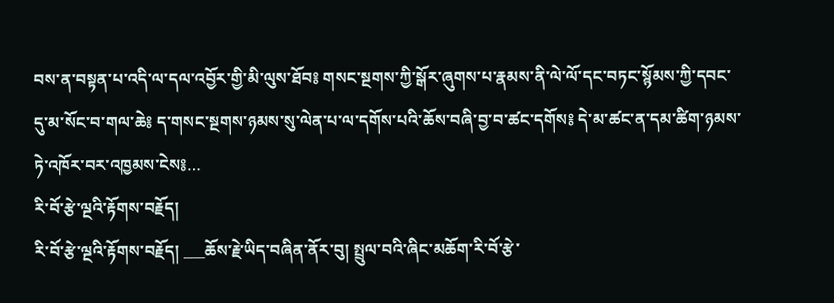བས་ན་བསྟན་པ་འདི་ལ་དལ་འབྱོར་གྱི་མི་ལུས་ཐོབ༔ གསང་སྔགས་ཀྱི་སྒོར་ཞུགས་པ་རྣམས་ནི་ལེ་ལོ་དང་བཏང་སྙོམས་ཀྱི་དབང་དུ་མ་སོང་བ་གལ་ཆེ༔ ད་གསང་སྔགས་ཉམས་སུ་ལེན་པ་ལ་དགོས་པའི་ཆོས་བཞི་བྱ་བ་ཚང་དགོས༔ དེ་མ་ཚང་ན་དམ་ཚིག་ཉམས་ཏེ་འཁོར་བར་འཁྱམས་ངེས༔…
རི་བོ་རྩེ་ལྔའི་རྟོགས་བརྗོད།
རི་བོ་རྩེ་ལྔའི་རྟོགས་བརྗོད། ___ཆོས་རྗེ་ཡིད་བཞིན་ནོར་བུ། སྤྲུལ་བའི་ཞིང་མཆོག་རི་བོ་རྩེ་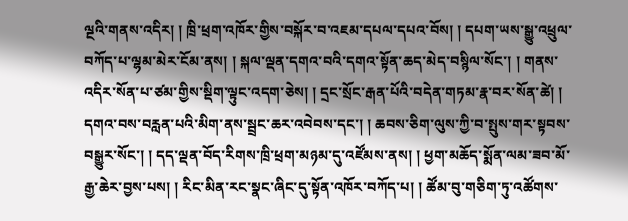ལྔའི་གནས་འདིར། ། ཁྲི་ཕྲག་འཁོར་གྱིས་བསྐོར་བ་འཇམ་དཔལ་དཔའ་བོས། ། དཔག་ཡས་སྒྱུ་འཕྲུལ་བཀོད་པ་ལྷམ་མེར་ངོམ་ནས། ། སྐལ་ལྡན་དགའ་བའི་དགའ་སྟོན་ཆད་མེད་བསྙིལ་སོང་། ། གནས་འདིར་སོན་པ་ཙམ་གྱིས་སྡིག་ལྟུང་འདག་ཅེས། ། དྲང་སྲོང་རྒན་པོའི་བདེན་གཏམ་རྣ་བར་སོན་ཚེ། ། དགའ་བས་བརླན་པའི་མིག་ནས་སྦྲང་ཆར་འབེབས་དང་། ། ཆབས་ཅིག་ལུས་ཀྱི་བ་སྤུས་གར་སྟབས་བསྒྱུར་སོང་། ། དད་ལྡན་བོད་རིགས་ཁྲི་ཕྲག་མཉམ་དུ་འཛོམས་ནས། ། ཕྱག་མཆོད་སྨོན་ལམ་ཟབ་མོ་རྒྱ་ཆེར་བྱས་པས། ། རིང་མིན་རང་སྣང་ཞིང་དུ་སྟོན་འཁོར་བཀོད་པ། ། ཚོམ་བུ་གཅིག་ཏུ་འཚོགས་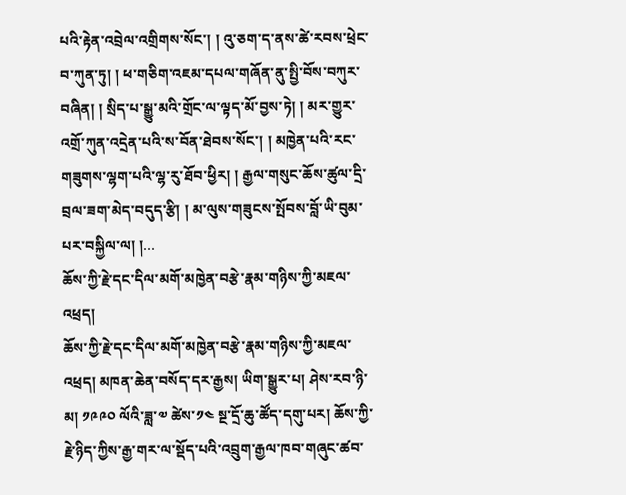པའི་རྟེན་འབྲེལ་འགྲིགས་སོང་། ། འུ་ཅག་ད་ནས་ཚེ་རབས་ཕྲེང་བ་ཀུན་ཏུ། ། ཕ་གཅིག་འཇམ་དཔལ་གཞོན་ནུ་སྤྱི་བོས་བཀུར་བཞིན། ། སྲིད་པ་སྒྱུ་མའི་གྲོང་ལ་ལྟད་མོ་བྱས་ཏེ། ། མར་གྱུར་འགྲོ་ཀུན་འདྲེན་པའི་ས་བོན་ཐེབས་སོང་། ། མཁྱེན་པའི་རང་གཟུགས་ལྷག་པའི་ལྷ་རུ་ཐོབ་ཕྱིར། ། རྒྱལ་གསུང་ཆོས་ཚུལ་དྲི་བྲལ་ཟག་མེད་བདུད་རྩི། ། མ་ལུས་གཟུངས་སྤོབས་བློ་ཡི་བུམ་པར་བསྐྱིལ་ལ། །…
ཆོས་ཀྱི་རྗེ་དང་དིལ་མགོ་མཁྱེན་བརྩེ་རྣམ་གཉིས་ཀྱི་མཇལ་འཕྲད།
ཆོས་ཀྱི་རྗེ་དང་དིལ་མགོ་མཁྱེན་བརྩེ་རྣམ་གཉིས་ཀྱི་མཇལ་འཕྲད། མཁན་ཆེན་བསོད་དར་རྒྱས། ཡིག་སྒྱུར་པ། ཤེས་རབ་ཉི་མ། ༡༩༩༠ ལོའི་ཟླ་༧ ཚེས་༡༤ སྔ་དྲོ་ཆུ་ཚོད་དགུ་པར། ཆོས་ཀྱི་རྗེ་ཉིད་ཀྱིས་རྒྱ་གར་ལ་སྡོད་པའི་འབྲུག་རྒྱལ་ཁབ་གཞུང་ཚབ་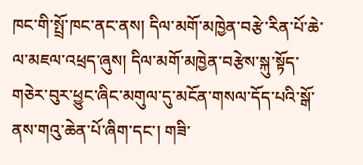ཁང་གི་སྤྲོ་ཁང་ནང་ནས། དིལ་མགོ་མཁྱེན་བརྩེ་རིན་པོ་ཆེ་ལ་མཇལ་འཕྲད་ཞུས། དིལ་མགོ་མཁྱེན་བརྩེས་སྐུ་སྟོད་གཅེར་བུར་ཕྱུང་ཞིང་མགུལ་དུ་མངོན་གསལ་དོད་པའི་སྒོ་ནས་གའུ་ཆེན་པོ་ཞིག་དང་། གཟི་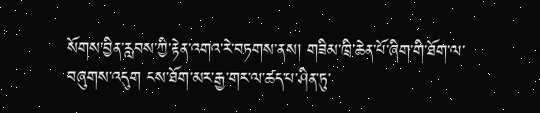སོགས་བྱིན་རླབས་ཀྱི་རྟེན་འགའ་རེ་བཏགས་ནས། གཟིམ་ཁྲི་ཆེན་པོ་ཞིག་གི་ཐོག་ལ་བཞུགས་འདུག ངས་ཐོག་མར་རྒྱ་གར་ལ་ཚད་པ་ཤིན་ཏུ་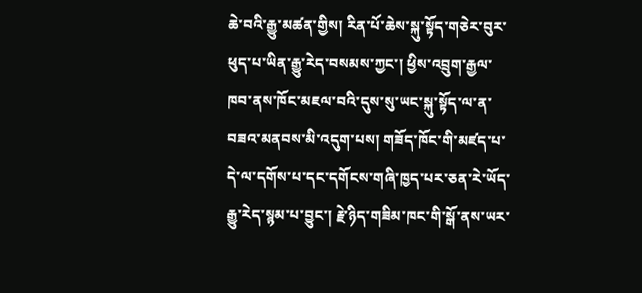ཆེ་བའི་རྒྱུ་མཚན་གྱིས། རིན་པོ་ཆེས་སྐུ་སྟོད་གཅེར་བུར་ཕུད་པ་ཡིན་རྒྱུ་རེད་བསམས་ཀྱང་། ཕྱིས་འབྲུག་རྒྱལ་ཁབ་ནས་ཁོང་མཇལ་བའི་དུས་སུ་ཡང་སྐུ་སྟོད་ལ་ན་བཟའ་མནབས་མི་འདུག་པས། གཟོད་ཁོང་གི་མཛད་པ་དེ་ལ་དགོས་པ་དང་དགོངས་གཞི་ཁྱད་པར་ཅན་རེ་ཡོད་རྒྱུ་རེད་སྙམ་པ་བྱུང་། རྗེ་ཉིད་གཟིམ་ཁང་གི་སྒོ་ནས་ཡར་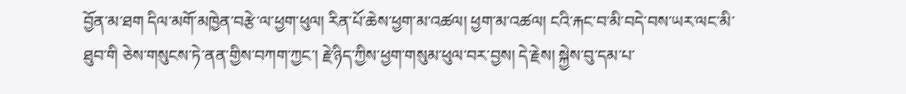བྱོན་མ་ཐག དིལ་མགོ་མཁྱེན་བརྩེ་ལ་ཕྱག་ཕུལ། རིན་པོ་ཆེས་ཕྱག་མ་འཚལ། ཕྱག་མ་འཚལ། ངའི་རྐང་བ་མི་བདེ་བས་ཡར་ལང་མི་ཐུབ་གི ཅེས་གསུངས་ཏེ་ནན་གྱིས་བཀག་ཀྱང་། རྗེ་ཉིད་ཀྱིས་ཕྱག་གསུམ་ཕུལ་བར་བྱས། དེ་རྗེས། སྐྱེས་བུ་དམ་པ་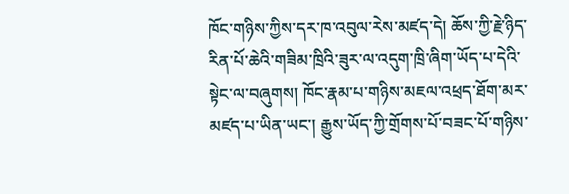ཁོང་གཉིས་ཀྱིས་དར་ཁ་འབུལ་རེས་མཛད་དེ། ཆོས་ཀྱི་རྗེ་ཉིད་རིན་པོ་ཆེའི་གཟིམ་ཁྲིའི་ཟུར་ལ་འདུག་ཁྲི་ཞིག་ཡོད་པ་དེའི་སྟེང་ལ་བཞུགས། ཁོང་རྣམ་པ་གཉིས་མཇལ་འཕྲད་ཐོག་མར་མཛད་པ་ཡིན་ཡང་། རྒྱུས་ཡོད་ཀྱི་གྲོགས་པོ་བཟང་པོ་གཉིས་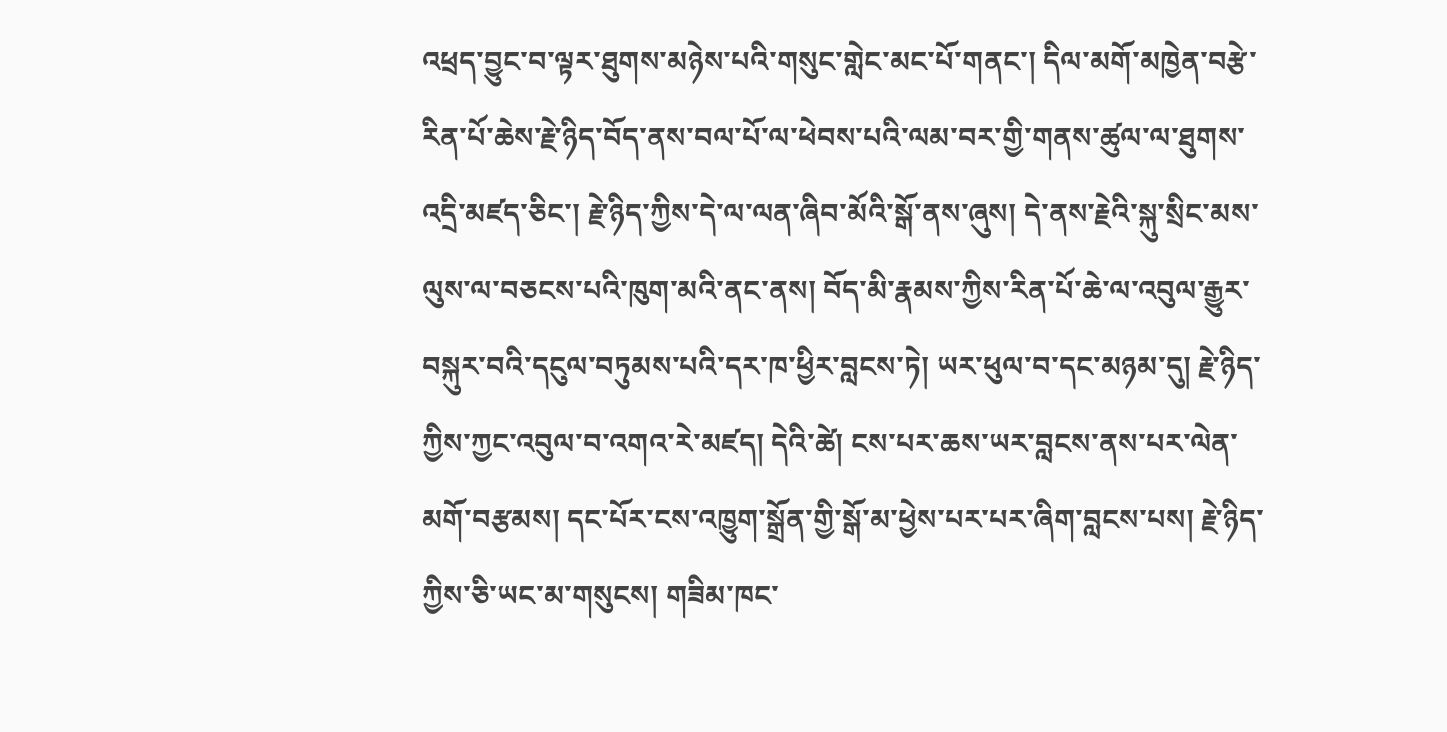འཕྲད་བྱུང་བ་ལྟར་ཐུགས་མཉེས་པའི་གསུང་གླེང་མང་པོ་གནང་། དིལ་མགོ་མཁྱེན་བརྩེ་རིན་པོ་ཆེས་རྗེ་ཉིད་བོད་ནས་བལ་པོ་ལ་ཕེབས་པའི་ལམ་བར་གྱི་གནས་ཚུལ་ལ་ཐུགས་འདྲི་མཛད་ཅིང་། རྗེ་ཉིད་ཀྱིས་དེ་ལ་ལན་ཞིབ་མོའི་སྒོ་ནས་ཞུས། དེ་ནས་རྗེའི་སྐུ་སྲིང་མས་ལུས་ལ་བཅངས་པའི་ཁུག་མའི་ནང་ནས། བོད་མི་རྣམས་ཀྱིས་རིན་པོ་ཆེ་ལ་འབུལ་རྒྱུར་བསྐུར་བའི་དངུལ་བཏུམས་པའི་དར་ཁ་ཕྱིར་བླངས་ཏེ། ཡར་ཕུལ་བ་དང་མཉམ་དུ། རྗེ་ཉིད་ཀྱིས་ཀྱང་འབུལ་བ་འགའ་རེ་མཛད། དེའི་ཚེ། ངས་པར་ཆས་ཡར་བླངས་ནས་པར་ལེན་མགོ་བརྩམས། དང་པོར་ངས་འཁྱུག་སྒྲོན་གྱི་སྒོ་མ་ཕྱེས་པར་པར་ཞིག་བླངས་པས། རྗེ་ཉིད་ཀྱིས་ཅི་ཡང་མ་གསུངས། གཟིམ་ཁང་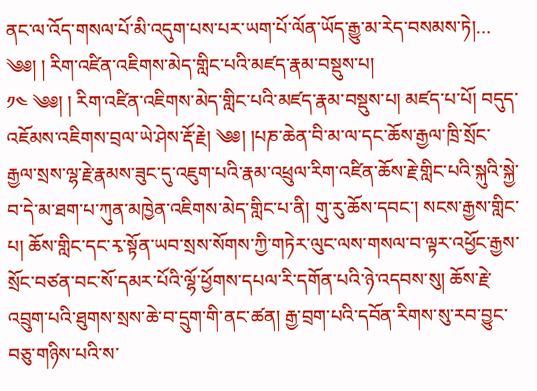ནང་ལ་འོད་གསལ་པོ་མི་འདུག་པས་པར་ཡག་པོ་ལོན་ཡོད་རྒྱུ་མ་རེད་བསམས་ཏེ།…
༄༅། ། རིག་འཛིན་འཇིགས་མེད་གླིང་པའི་མཛད་རྣམ་བསྡུས་པ།
༡༤ ༄༅། ། རིག་འཛིན་འཇིགས་མེད་གླིང་པའི་མཛད་རྣམ་བསྡུས་པ། མཛད་པ་པོ། བདུད་འཇོམས་འཇིགས་བྲལ་ཡེ་ཤེས་རྡོ་རྗེ། ༄༅། །པཎ་ཆེན་བི་མ་ལ་དང་ཆོས་རྒྱལ་ཁྲི་སྲོང་རྒྱལ་སྲས་ལྷ་རྗེ་རྣམས་ཟུང་དུ་འཇུག་པའི་རྣམ་འཕྲུལ་རིག་འཛིན་ཆོས་རྗེ་གླིང་པའི་སྐུའི་སྐྱེ་བ་དེ་མ་ཐག་པ་ཀུན་མཁྱེན་འཇིགས་མེད་གླིང་པ་ནི། གུ་རུ་ཆོས་དབང་། སངས་རྒྱས་གླིང་པ། ཆོས་གླིང་དང་རྭ་སྟོན་ཡབ་སྲས་སོགས་ཀྱི་གཏེར་ལུང་ལས་གསལ་བ་ལྟར་འཕྱོང་རྒྱས་སྲོང་བཙན་བང་སོ་དམར་པོའི་ལྷོ་ཕྱོགས་དཔལ་རི་དགོན་པའི་ཉེ་འདབས་སུ། ཆོས་རྗེ་འབྲུག་པའི་ཐུགས་སྲས་ཆེ་བ་དྲུག་གི་ནང་ཚན། རྒྱ་བྲག་པའི་དབོན་རིགས་སུ་རབ་བྱུང་བཅུ་གཉིས་པའི་ས་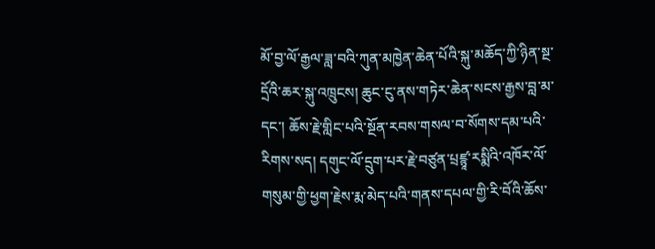མོ་བྱ་ལོ་རྒྱལ་ཟླ་བའི་ཀུན་མཁྱེན་ཆེན་པོའི་སྐུ་མཆོད་ཀྱི་ཉིན་སྔ་དྲོའི་ཆར་སྐུ་འཁྲུངས། ཆུང་ངུ་ནས་གཏེར་ཆེན་སངས་རྒྱས་བླ་མ་དང་། ཆོས་རྗེ་གླིང་པའི་སྔོན་རབས་གསལ་བ་སོགས་དམ་པའི་རིགས་སད། དགུང་ལོ་དྲུག་པར་རྗེ་བཙུན་པྲཛྙཱ་རསྨིའི་འཁོར་ལོ་གསུམ་གྱི་ཕྱག་རྗེས་རྨ་མེད་པའི་གནས་དཔལ་གྱི་རི་བོའི་ཆོས་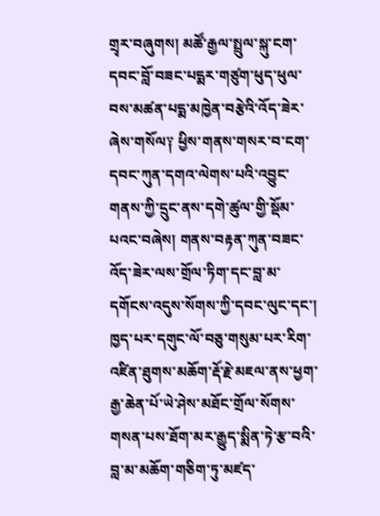གྲྭར་བཞུགས། མཚོ་རྒྱལ་སྤྲུལ་སྐུ་ངག་དབང་བློ་བཟང་པདྨར་གཙུག་ཕུད་ཕུལ་བས་མཚན་པདྨ་མཁྱེན་བརྩེའི་འོད་ཟེར་ཞེས་གསོལ༑ ཕྱིས་གནས་གསར་བ་ངག་དབང་ཀུན་དགའ་ལེགས་པའི་འབྱུང་གནས་ཀྱི་དྲུང་ནས་དགེ་ཚུལ་གྱི་སྡོམ་པའང་བཞེས། གནས་བརྟན་ཀུན་བཟང་འོད་ཟེར་ལས་གྲོལ་ཏིག་དང་བླ་མ་དགོངས་འདུས་སོགས་ཀྱི་དབང་ལུང་དང་། ཁྱད་པར་དགུང་ལོ་བཅུ་གསུམ་པར་རིག་འཛིན་ཐུགས་མཆོག་རྡོ་རྗེ་མཇལ་ནས་ཕྱག་རྒྱ་ཆེན་པོ་ཡེ་ཤེས་མཐོང་གྲོལ་སོགས་གསན་པས་ཐོག་མར་རྒྱུད་སྨིན་ཏེ་རྩ་བའི་བླ་མ་མཆོག་གཅིག་ཏུ་མཛད་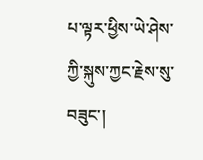པ་ལྟར་ཕྱིས་ཡེ་ཤེས་ཀྱི་སྐུས་ཀྱང་རྗེས་སུ་བཟུང་།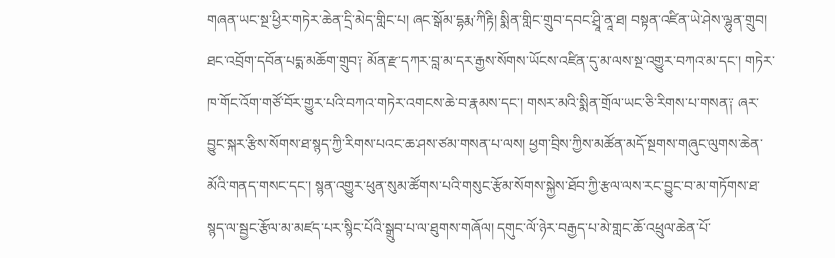གཞན་ཡང་སྔ་ཕྱིར་གཏེར་ཆེན་དྲི་མེད་གླིང་པ། ཞང་སྒོམ་དྷརྨ་ཀིརྟི། སྨིན་གླིང་གྲུབ་དབང་ཤྲཱི་ནཱ་ཐ། བསྟན་འཛིན་ཡེ་ཤེས་ལྷུན་གྲུབ། ཐང་འབྲོག་དབོན་པདྨ་མཆོག་གྲུབ༑ མོན་རྫ་དཀར་བླ་མ་དར་རྒྱས་སོགས་ཡོངས་འཛིན་དུ་མ་ལས་སྔ་འགྱུར་བཀའ་མ་དང་། གཏེར་ཁ་གོང་འོག་གཙོ་བོར་གྱུར་པའི་བཀའ་གཏེར་འགངས་ཆེ་བ་རྣམས་དང་། གསར་མའི་སྨིན་གྲོལ་ཡང་ཅི་རིགས་པ་གསན༑ ཞར་བྱུང་སྐར་རྩིས་སོགས་ཐ་སྙད་ཀྱི་རིགས་པའང་ཆ་ཤས་ཙམ་གསན་པ་ལས། ཕྱག་བྲིས་ཀྱིས་མཚོན་མདོ་སྔགས་གཞུང་ལུགས་ཆེན་མོའི་གནད་གསང་དང་། སྙན་འགྱུར་ཕུན་སུམ་ཚོགས་པའི་གསུང་རྩོམ་སོགས་སྐྱེས་ཐོབ་ཀྱི་རྩལ་ལས་རང་བྱུང་བ་མ་གཏོགས་ཐ་སྙད་ལ་སྦྱང་རྩོལ་མ་མཛད་པར་སྙིང་པོའི་སྒྲུབ་པ་ལ་ཐུགས་གཞོལ། དགུང་ལོ་ཉེར་བརྒྱད་པ་མེ་གླང་ཆོ་འཕྲུལ་ཆེན་པོ་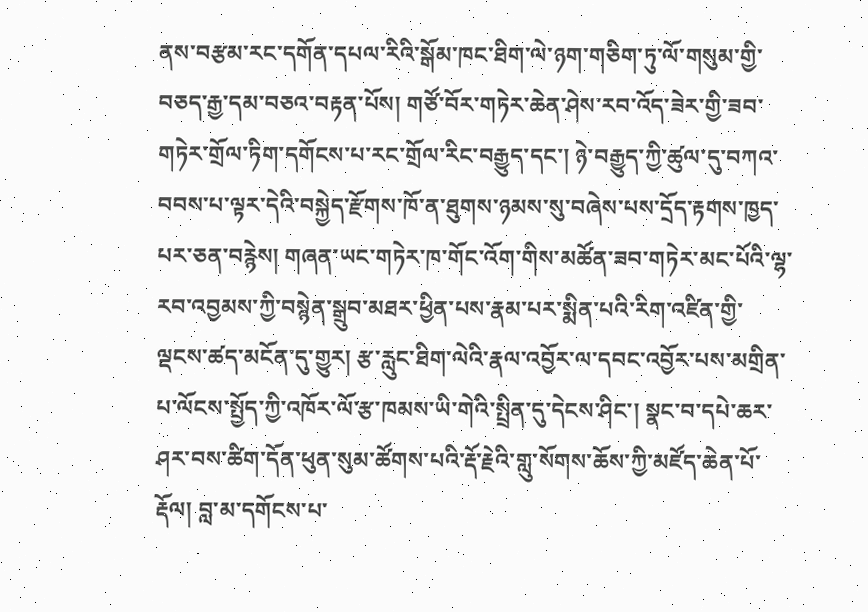ནས་བརྩམ་རང་དགོན་དཔལ་རིའི་སྒོམ་ཁང་ཐིག་ལེ་ཉག་གཅིག་ཏུ་ལོ་གསུམ་གྱི་བཅད་རྒྱ་དམ་བཅའ་བརྟན་པོས། གཙོ་བོར་གཏེར་ཆེན་ཤེས་རབ་འོད་ཟེར་གྱི་ཟབ་གཏེར་གྲོལ་ཏིག་དགོངས་པ་རང་གྲོལ་རིང་བརྒྱུད་དང་། ཉེ་བརྒྱུད་ཀྱི་ཚུལ་དུ་བཀའ་བབས་པ་ལྟར་དེའི་བསྐྱེད་རྫོགས་ཁོ་ན་ཐུགས་ཉམས་སུ་བཞེས་པས་དྲོད་རྟགས་ཁྱད་པར་ཅན་བརྙེས། གཞན་ཡང་གཏེར་ཁ་གོང་འོག་གིས་མཚོན་ཟབ་གཏེར་མང་པོའི་ལྷ་རབ་འབྱམས་ཀྱི་བསྙེན་སྒྲུབ་མཐར་ཕྱིན་པས་རྣམ་པར་སྨིན་པའི་རིག་འཛིན་གྱི་ལྡངས་ཚད་མངོན་དུ་གྱུར། རྩ་རླུང་ཐིག་ལེའི་རྣལ་འབྱོར་ལ་དབང་འབྱོར་པས་མགྲིན་པ་ལོངས་སྤྱོད་ཀྱི་འཁོར་ལོ་རྩ་ཁམས་ཡི་གེའི་སྤྲིན་དུ་དེངས་ཤིང་། སྣང་བ་དཔེ་ཆར་ཤར་བས་ཚིག་དོན་ཕུན་སུམ་ཚོགས་པའི་རྡོ་རྗེའི་གླུ་སོགས་ཆོས་ཀྱི་མཛོད་ཆེན་པོ་རྡོལ། བླ་མ་དགོངས་པ་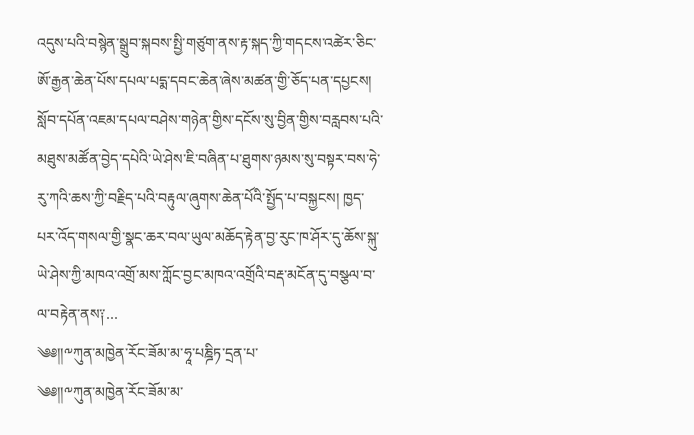འདུས་པའི་བསྙེན་སྒྲུབ་སྐབས་སྤྱི་གཙུག་ནས་རྟ་སྐད་ཀྱི་གདངས་འཚེར་ཅིང་ཨོ་རྒྱན་ཆེན་པོས་དཔལ་པདྨ་དབང་ཆེན་ཞེས་མཚན་གྱི་ཅོད་པན་དཔྱངས། སློབ་དཔོན་འཇམ་དཔལ་བཤེས་གཉེན་གྱིས་དངོས་སུ་བྱིན་གྱིས་བརླབས་པའི་མཐུས་མཚོན་བྱེད་དཔེའི་ཡེ་ཤེས་ཇི་བཞིན་པ་ཐུགས་ཉམས་སུ་བསྟར་བས་ཧེ་རུ་ཀའི་ཆས་ཀྱི་བརྗིད་པའི་བརྟུལ་ཞུགས་ཆེན་པོའི་སྤྱོད་པ་བསྐྱངས། ཁྱད་པར་འོད་གསལ་གྱི་སྣང་ཆར་བལ་ཡུལ་མཆོད་རྟེན་བྱ་རུང་ཁ་ཤོར་དུ་ཆོས་སྐུ་ཡེ་ཤེས་ཀྱི་མཁའ་འགྲོ་མས་ཀློང་བྱང་མཁའ་འགྲོའི་བརྡ་མངོན་དུ་བསྩལ་བ་ལ་བརྟེན་ནས༑…
༄༅།།༸ཀུན་མཁྱེན་རོང་ཟོམ་མ་ཧཱ་པཎྜིཏ་དྲན་པ་
༄༅།།༸ཀུན་མཁྱེན་རོང་ཟོམ་མ་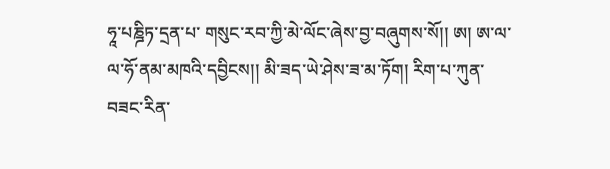ཧཱ་པཎྜིཏ་དྲན་པ་ གསུང་རབ་ཀྱི་མེ་ལོང་ཞེས་བྱ་བཞུགས་སོ།། ཨ། ཨ་ལ་ལ་ཧོ་ནམ་མཁའི་དབྱིངས།། མི་ཟད་ཡེ་ཤེས་ཟ་མ་ཏོག། རིག་པ་ཀུན་བཟང་རིན་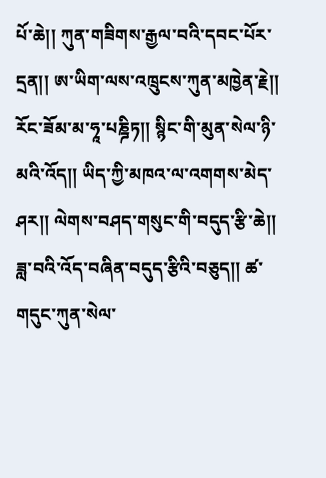པོ་ཆེ།། ཀུན་གཟིགས་རྒྱལ་བའི་དབང་པོར་དྲན།། ཨ་ཡིག་ལས་འཁྲུངས་ཀུན་མཁྱེན་རྗེ།། རོང་ཟོམ་མ་ཧཱ་པཎྜིཏ།། སྙིང་གི་མུན་སེལ་ཉི་མའི་འོད།། ཡིད་ཀྱི་མཁའ་ལ་འགགས་མེད་ཤར།། ལེགས་བཤད་གསུང་གི་བདུད་རྩི་ཆེ།། ཟླ་བའི་འོད་བཞིན་བདུད་རྩིའི་བཅུད།། ཚ་གདུང་ཀུན་སེལ་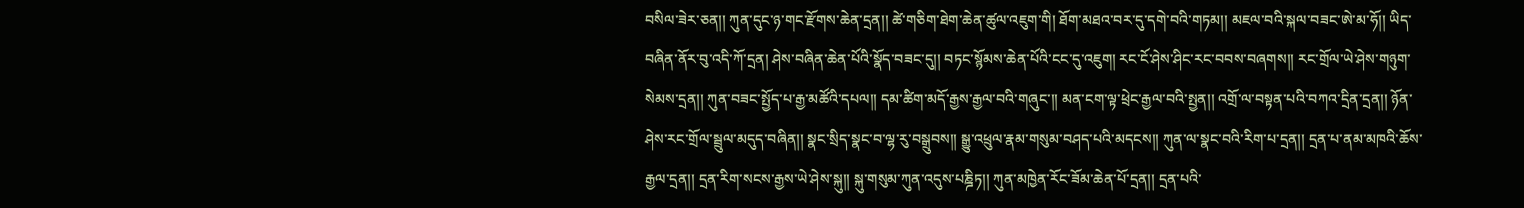བསིལ་ཟེར་ཅན།། ཀུན་དུང་ཉ་གང་རྫོགས་ཆེན་དྲན།། ཚེ་གཅིག་ཐེག་ཆེན་ཚུལ་འཇུག་གི། ཐོག་མཐའ་བར་དུ་དགེ་བའི་གཏམ།། མཇལ་བའི་སྐལ་བཟང་ཨེ་མ་ཧོ།། ཡིད་བཞིན་ནོར་བུ་འདི་ཀོ་དྲན། ཤེས་བཞིན་ཆེན་པོའི་སྣོད་བཟང་དུ།། བཏང་སྙོམས་ཆེན་པོའི་ངང་དུ་འཇུག། རང་ངོ་ཤེས་ཤིང་རང་བབས་བཞགས།། རང་གྲོལ་ཡེ་ཤེས་གཉུག་སེམས་དྲན།། ཀུན་བཟང་སྤྱོད་པ་རྒྱ་མཚོའི་དཔལ།། དམ་ཚིག་མདོ་རྒྱས་རྒྱལ་བའི་གཞུང་།། མན་ངག་ལྟ་ཕྲེང་རྒྱལ་བའི་སྤྱན།། འགྲོ་ལ་བསྟན་པའི་བཀའ་དྲིན་དྲན།། ཉོན་ཤེས་རང་གྲོལ་སྦྲུལ་མདུད་བཞིན།། སྣང་སྲིད་སྣང་བ་ལྷ་རུ་བསྒྲུབས།། སྒྱུ་འཕྲུལ་རྣམ་གསུམ་བཤད་པའི་མདངས།། ཀུན་ལ་སྣང་བའི་རིག་པ་དྲན།། དྲན་པ་ནམ་མཁའི་ཆོས་རྒྱལ་དྲན།། དྲན་རིག་སངས་རྒྱས་ཡེ་ཤེས་སྐུ།། སྐུ་གསུམ་ཀུན་འདུས་པཎྜིཏ།། ཀུན་མཁྱེན་རོང་ཟོམ་ཆེན་པོ་དྲན།། དྲན་པའི་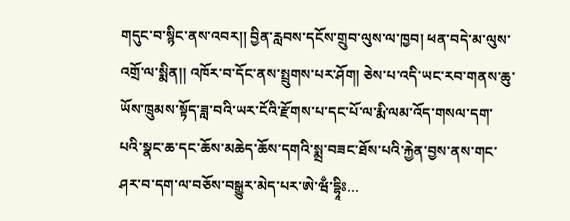གདུང་བ་སྙིང་ནས་འབར།། བྱིན་རླབས་དངོས་གྲུབ་ལུས་ལ་ཁྱབ། ཕན་བདེ་མ་ལུས་འགྲོ་ལ་སྨིན།། འཁོར་བ་དོང་ནས་སྤྲུགས་པར་ཤོག། ཅེས་པ་འདི་ཡང་རབ་གནས་ཆུ་ཡོས་ཁྲུམས་སྟོད་ཟླ་བའི་ཡར་ངོའི་རྫོགས་པ་དང་པོ་ལ་རྨི་ལམ་འོད་གསལ་དག་པའི་སྣང་ཆ་དང་ཆོས་མཆེད་ཆོས་དགའི་སྨྲ་བཟང་ཐོས་པའི་རྐྱེན་བྱས་ནས་གང་ཤར་བ་དག་ལ་བཅོས་བསྒྱུར་མེད་པར་ཨེ་ཝྃ་དྷཱིཿ…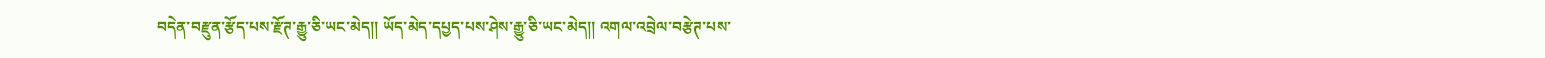བདེན་བརྫུན་རྩོད་པས་རྫོཊ་རྒྱུ་ཅི་ཡང་མེད།། ཡོད་མེད་དཔྱད་པས་ཤེས་རྒྱུ་ཅི་ཡང་མེད།། འགལ་འབྲེལ་བརྩེཊ་པས་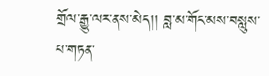གྲོལ་རྒྱུ་ལར་ནས་མེད།། བླ་མ་གོང་མས་བསླུས་པ་གཏན་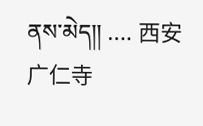ནས་མེད།། …. 西安广仁寺